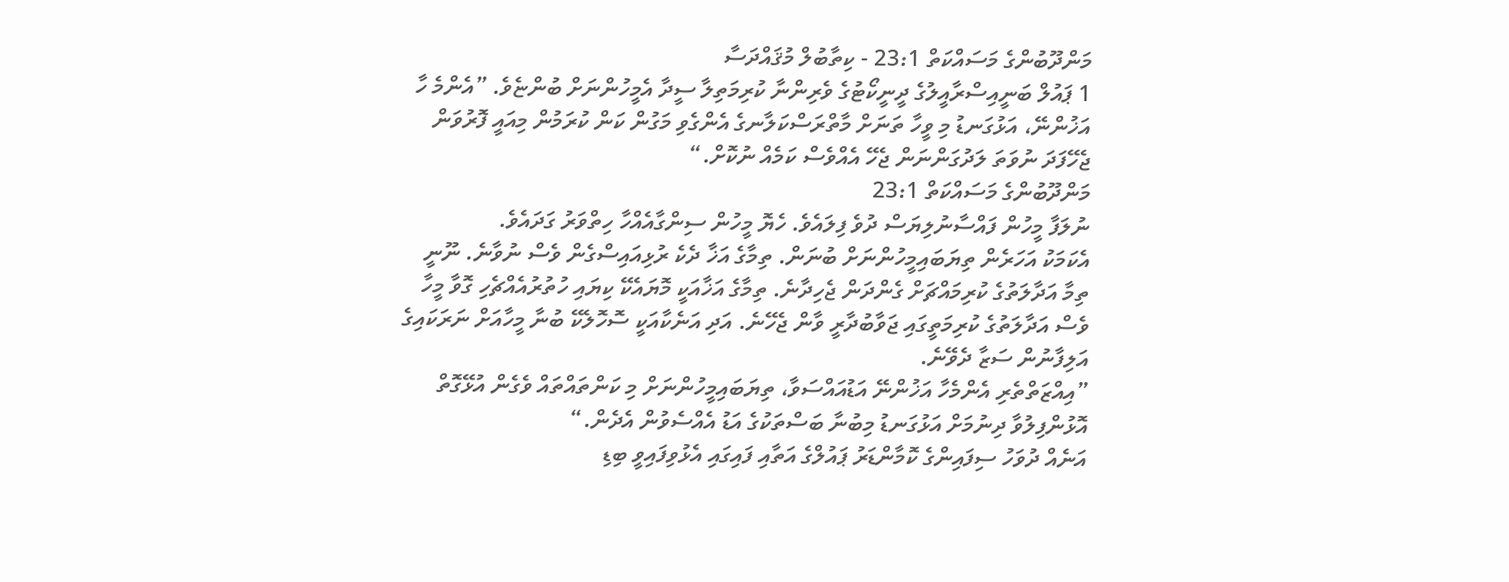މަންދޫބުންގެ މަސައްކަތް 23:1 - ކިތާބުލް މުޤައްދަސާ
1 ޕައުލް ބަނީއިސްރާއީލުގެ ދީނީކޯޓުގެ ވެރިންނާ ކުރިމަތިލާ ސީދާ އެމީހުންނަށް ބުންޏެވެ. ”އެންމެ ހާ އަޚުންނޭ، އަޅުގަނޑު މި ވީހާ ތަނަށް މާތްރަސްކަލާނގެ އެންގެވި މަގުން ކަން ކުރަމުން މިއައީ ފޮރުވަން ޖެހޭފަދަ ނުވަތަ ލަދުގަންނަން ޖެހޭ އެއްވެސް ކަމެއް ނުކޮށް.“
މަންދޫބުންގެ މަސައްކަތް 23:1
ނުލަފާ މީހުން ފައްސާނުލިޔަސް ދުވެ ފިލައެވެ. ހެޔޮ މީހުން ސިންގާއެއްހާ ހިތްވަރު ގަދައެވެ.
އެކަމަކު އަހަރެން ތިޔަބައިމީހުންނަށް ބުނަން. ތިމާގެ އަޚާ ދެކެ ރުޅިއައިސްގެން ވެސް ނުވާނެ. ނޫނީ ތިމާ އަދާލަތުގެ ކުރިމައްޗަށް ގެންދަން ޖެހިދާނެ. ތިމާގެ އަޚާއަކީ މޮޔައެކޭ ކިޔައި ހުތުރުއެއްޗެހި ގޮވާ މީހާ ވެސް އަދާލަތުގެ ކުރިމަތީގައި ޖަވާބުދާރީ ވާން ޖެހޭނެ. އަދި އަނެކާއަކީ ސޮހޮލެކޭ ބުނާ މީހާއަށް ނަރަކައިގެ އަލިފާނުން ސަޒާ ދެވޭނެ.
”އިއްޒަތްތެރި އެންމެހާ އަޚުންނޭ އަޑުއައްސަވާ، ތިޔަބައިމީހުންނަށް މި ކަންތައްތައް ވެގެން އުޅޭގޮތް އޮޅުންފިލުވާ ދިނުމަށް އަޅުގަނޑު މިބުނާ ބަސްތަކުގެ އަޑު އެއްސެވުން އެދެން.“
އަނެއް ދުވަހު ސިފައިންގެ ކޮމާންޑަރު ޕައުލްގެ އަތާއި ފައިގައި އެޅުވިފައިވީ ބިޑި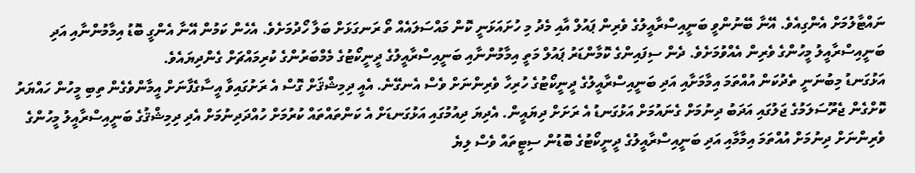ނައްޓާލުމަށް އެންގިއެވެ. އޭނާ ބޭނުންވީ ބަނީއިސްރާއީލުގެ ވެރިން ޕައުލް އާއި މެދު މި ހުށައަޅަނީ ކޮން މައްސަލައެއް ތޯ ރަނގަޅަށް ބަލާ ހޯދުމަށެވެ. އެހެން ކަމުން އޭނާ އެންގީ ބޮޑު އިމާމުންނާއި އަދި ބަނީއިސްރާއީލު މީހުންގެ ވެރިން އެއްވުމަށެވެ. ދެން ސިފައިންގެ ކޮމާންޑަރު ޕައުލް މަތީ އިމާމުންނާއި ބަނީއިސްރާއީލުގެ ދީނީކޯޓުގެ މެމްބަރުންގެ ކުރިމައްޗަށް ގެންދިޔައެވެ.
އަޅުގަނޑު މިބުނަނީ ތެދުކަން އުއްތަމަ އިމާމަށާއި އަދި ބަނީއިސްރާއީލުގެ ދީނީކޯޓުގެ ހުރިހާ ވެރިންނަށް ވެސް އެނގޭނެ. އެއީ ދިމިޝްޤަށް ގޮސް އެ ރަށުގައިވާ އީސާގެފާނަށް އީމާންވެގެން ތިބި މީހުން ހައްޔަރު ކޮށްގެން ޖެރޫސަލަމުގެ ޖަލުގައި އަދަބު ދިނުމަށް ގެނައުމަށް އަޅުގަނޑު އެ ރަށަށް ދިޔައީން. އެދިޔަ ދިއުމުގައި އަޅުގަނޑަށް އެ ކަންތައްތައް ކުރުމަށް ހުއްދަދިނުމަށް އެދި ދިމިޝްޤުގެ ބަނީއިސްރާއީލު މީހުންގެ ވެރިންނަށް ދިނުމަށް އުއްތަމަ އިމާމާއި އަދި ބަނީއިސްރާއީލުގެ ދީނީކޯޓުގެ ބޮޑުން ސިޓީތައް ވެސް ލިޔެ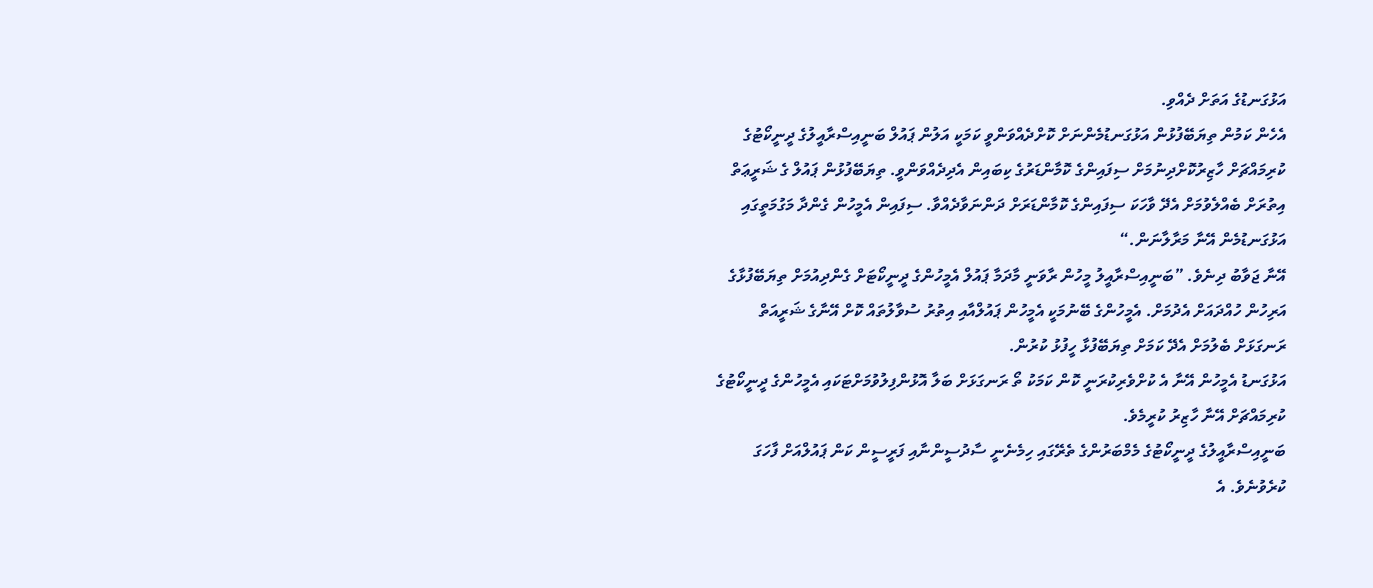އަޅުގަނޑުގެ އަތަށް ދެއްވި.
އެހެން ކަމުން ތިޔަބޭފުޅުން އަޅުގަނޑުމެންނަށް ކޮށްދެއްވަންވީ ކަމަކީ އަލުން ޕައުލް ބަނީއިސްރާއީލުގެ ދީނީކޯޓުގެ ކުރިމައްޗަށް ހާޒިރުކޮށްދިނުމަށް ސިފައިންގެ ކޮމާންޑަރުގެ ކިބައިން އެދިދެއްވަންވީ. ތިޔަބޭފުޅުން ޕައުލް ގެ ޝަރީޢަތް އިތުރަށް ބެއްލެވުމަށް އެދޭ ވާހަކަ ސިފައިންގެ ކޮމާންޑަރަށް ދަންނަވާދެއްވާ. ސިފައިން އެމީހުން ގެންދާ މަގުމަތީގައި އަޅުގަނޑުމެން އޭނާ މަރާލާނަން.“
އޭނާ ޖަވާބު ދިނެވެ. ”ބަނީއިސްރާއީލު މީހުން ރާވަނީ މާދަމާ ޕައުލް އެމީހުންގެ ދީނީކޯޓަށް ގެންދިއުމަށް ތިޔަބޭފުޅާގެ އަރިހުން ހުއްދައަށް އެދުމަށް. އެމީހުންގެ ބޭނުމަކީ އެމީހުން ޕައުލްއާއި އިތުރު ސުވާލުތައް ކޮށް އޭނާގެ ޝަރީއަތް ރަނގަޅަށް ބެލުމަށް އެދޭ ކަމަށް ތިޔަބޭފުޅާ ހީފުޅު ކުރުން.
އަޅުގަނޑު އެމީހުން އޭނާ އެ ކުށްވެރިކުރަނީ ކޮން ކަމަކު ތޯ ރަނގަޅަށް ބަލާ އޮޅުންފިލުވުމަށްޓަކައި އެމީހުންގެ ދީނީކޯޓުގެ ކުރިމައްޗަށް އޭނާ ހާޒިރު ކުރީމެވެ.
ބަނީއިސްރާއީލުގެ ދީނީކޯޓުގެ މެމްބަރުންގެ ތެރޭގައި ހިމެނެނީ ސާދުސީންނާއި ފަރީސީން ކަން ޕައުލްއަށް ފާހަގަ ކުރެވުނެވެ. އެ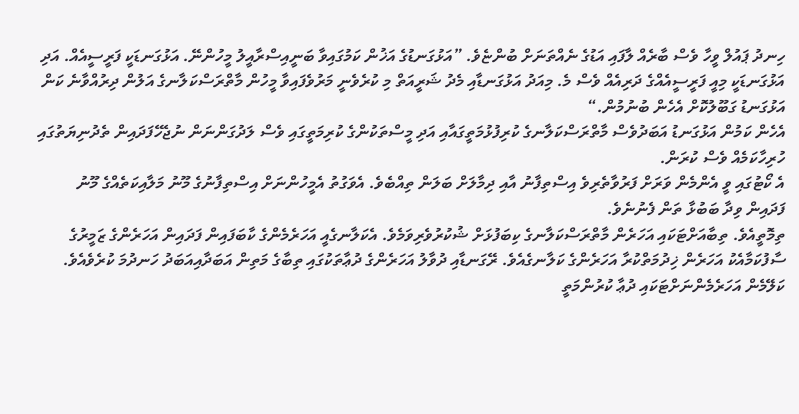ހިނދު ޕައުލް ވީހާ ވެސް ބާރެއް ލާފައި އަޑުގެ ނެއްތަނަށް ބުންޏެވެ. ”އަޅުގަނޑުގެ އަޚުން ކަމުގައިވާ ބަނީއިސްރާއީލު މީހުންނޭ. އަޅުގަނޑަކީ ފަރީސީއެއް. އަދި އަޅުގަނޑަކީ މިއީ ފަރީސީއެއްގެ ދަރިއެއް ވެސް މެ. މިއަދު އަޅުގަނޑާއި މެދު ޝަރީއަތް މި ކުރެވެނީ މަރުވެފައިވާ މީހުން މާތްރަސްކަލާނގެ އަލުން ދިރުއްވާނެ ކަން އަޅުގަނޑު ގަބޫލުކޮށް އެހެން ބުނުމުން.“
އެހެން ކަމުން އަޅުގަނޑު އަބަދުވެސް މާތްރަސްކަލާނގެ ކުރިފުޅުމަތީގައާއި އަދި މީސްތަކުންގެ ކުރިމަތީގައި ވެސް ލަދުގަންނަން ނުޖެހޭފަދައިން ތެދުނިޔަތުގައި ހުރިހާކަމެއް ވެސް ކުރަން.
އެ ކޯޓުގައި ވީ އެންމެން ވަރަށް ފަރުވާތެރިވެ އިސްތިފާނު އާއި ދިމާލަށް ބަލަން ތިއްބެވެ. އެވަގުތު އެމީހުންނަށް އިސްތިފާނުގެ މޫނު މަލާއިކަތެއްގެ މޫނު ފަދައިން ވިދާ ބަބުޅާ ތަން ފެނުނެވެ.
ތިމޮތީއެވެ. ތިބާއަށްޓަކައި އަހަރެން މާތްރަސްކަލާނގެ ކިބަފުޅަށް ޝުކުރުވެރިވަމެވެ. އެކަލާނގެއީ އަހަރެމެންގެ ކާބަފައިން ފަދައިން އަހަރެންގެ ޒަމީރުގެ ސާފުކަމާއެކު އަހަރެން ޚިދުމަތްކުރާ އަހަރެންގެ ކަލާނގެއެވެ. ރޭގަނޑާއި ދުވާލު އަހަރެންގެ ދުޢާތަކުގައި ތިބާގެ މަތިން އަބަދާއިއަބަދު ހަނދުމަ ކުރެވެއެވެ.
ކަލޭމެން އަހަރެމެންނަށްޓަކައި ދުޢާ ކުރުންމަތީ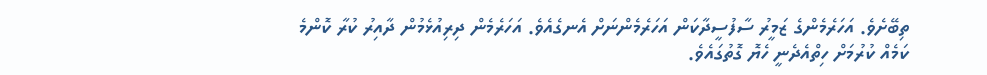ތިބޭށެވެ. އަހަރެމެންގެ ޒަމީރު ސާފުސީދާކަން އަހަރެމެންނަށް އެނގެއެވެ. އަހަރެމެން ދިރިއުޅެމުން ދާއިރު ކުރާ ކޮންމެ ކަމެއް ކުރުމަށް ހިތްއެދެނީ ހެޔޮ ގޮތުގައެވެ.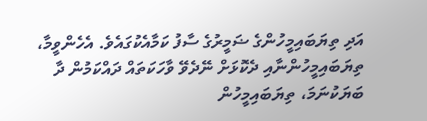އަދި ތިޔަބައިމީހުންގެ ޟަމީރުގެ ސާފު ކަމާއެކުގައެވެ. އެހެންވީމާ، ތިޔަބައިމީހުންނާއި ދެކޮޅަށް ނޭދެވޭ ވާހަކަތައް ދައްކަމުން ދާ ބަޔަކުނަމަ، ތިޔަބައިމީހުން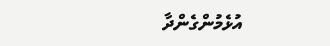އުޅެމުންގެންދާ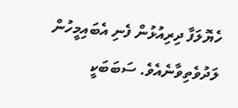ހެޔޮލަފާ ދިރިއުޅުން ފެނި އެބައިމީހުން ލަދުވެތިވާނެއެވެ. ސަބަބަކީ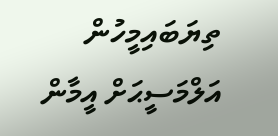ތިޔަބައިމީހުން އަލްމަސީޙަށް އީމާން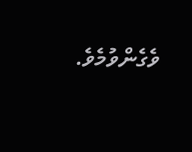ވެގެންވުމެވެ.